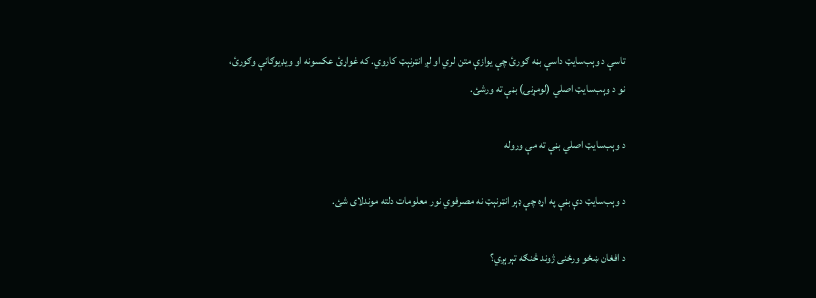تاسې د وېب‌سایټ داسې بڼه ګورئ چې یوازې متن لري او لږ انټرنېټ کاروي. که غواړئ عکسونه او ویډیوګانې وګورئ، نو د وېب‌سایټ اصلي (لومړنۍ) بڼې ته ورشئ.

د وېب‌سایټ اصلي بڼې ته مې وروله

د وېب‌سایټ دې بڼې په اړه چې ډېر انټرنېټ نه مصرفوي نور معلومات دلته موندلای شئ.

د افغان ښځو ورځنی ژوند څنګه تېرېږي؟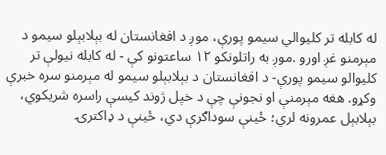له کابله تر کلیوالي سیمو پورې، موږ د افغانستان له بېلابېلو سیمو د مېرمنو غږ اورو .موږ به راتلونکو ۱۲ ساعتونو کې - له کابله نیولې تر کلیوالو سیمو پورې- د افغانستان د بېلابېلو سیمو له مېرمنو سره خبرې وکړو. هغه مېرمنې او نجونې چې د خپل ژوند کیسې راسره شریکوي، بېلابېل عمرونه لري؛ ځینې سوداګرې دي، ځینې د ډاکترۍ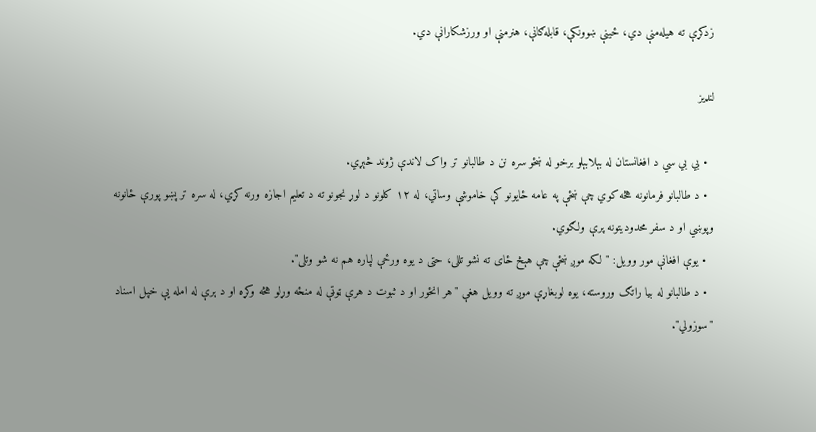زدکړې ته هیله‌منې دي، ځینې ښوونکې، قابله‌ګانې، هنرمنې او ورزشکارانې دي.

لنډیز

  • بي بي سي د افغانستان له بېلابېلو برخو له ښځو سره نن د طالبانو تر واک لاندې ژوند څېړي.
  • د طالبانو فرمانونه هڅه کوي چې ښځې په عامه ځایونو کې خاموشې وساتي، له ۱۲ کلونو د لوړ نجونو ته د تعلیم اجازه ورنه کړي، له سره تر پښو پورې ځانونه وپوښي او د سفر محدودیتونه پرې ولګوي.
  • یوې افغانې مور وویل: "لکه موږ ښځې چې هېڅ ځای ته نشو تللی، حتی د یوه ورځې لپاره هم نه شو وتلی".
  • د طالبانو له بیا راتګ وروسته، یوه لوبغاړې موږ ته وویل هغې "هر انځور او د ثبوت د هرې ټوټې له منځه وړلو هڅه وکړه او د ېرې له امله یې خپل اسناد "سوزولي".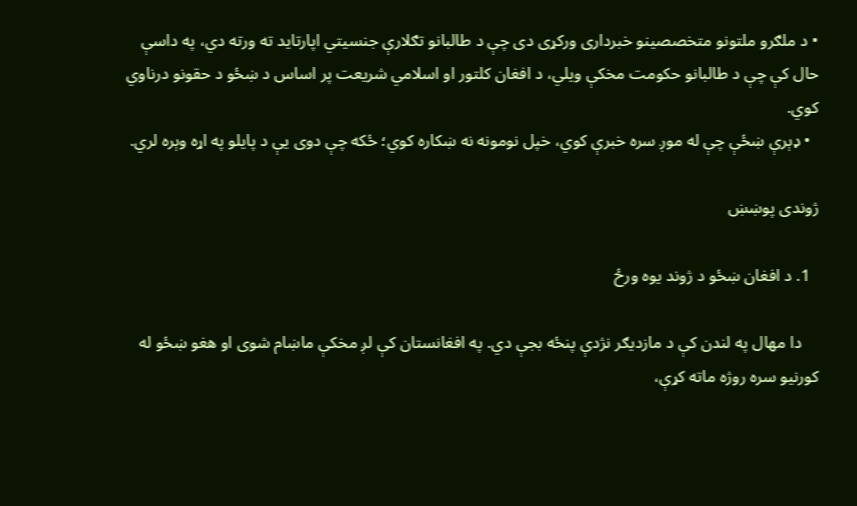• د ملګرو ملتونو متخصصینو خبرداری ورکړی دی چې د طالبانو تګلارې جنسیتي اپارتاید ته ورته دي، په داسې حال کې چې د طالبانو حکومت مخکې ویلي، د افغان کلتور او اسلامي شریعت پر اساس د ښځو د حقونو درناوي کوي.
  • ډېرې ښځې چې له موږ سره خبرې کوي، خپل نومونه نه ښکاره کوي؛ ځکه چې دوی یې د پایلو په اړه وېره لري.

ژوندی پوښښ

  1. د افغان ښځو د ژوند یوه ورځ

    دا مهال په لندن کې د مازدیګر نژدې پنځه بجې دي. په افغانستان کې لږ مخکې ماښام شوی او هغو ښځو له کورنیو سره روژه ماته کړې،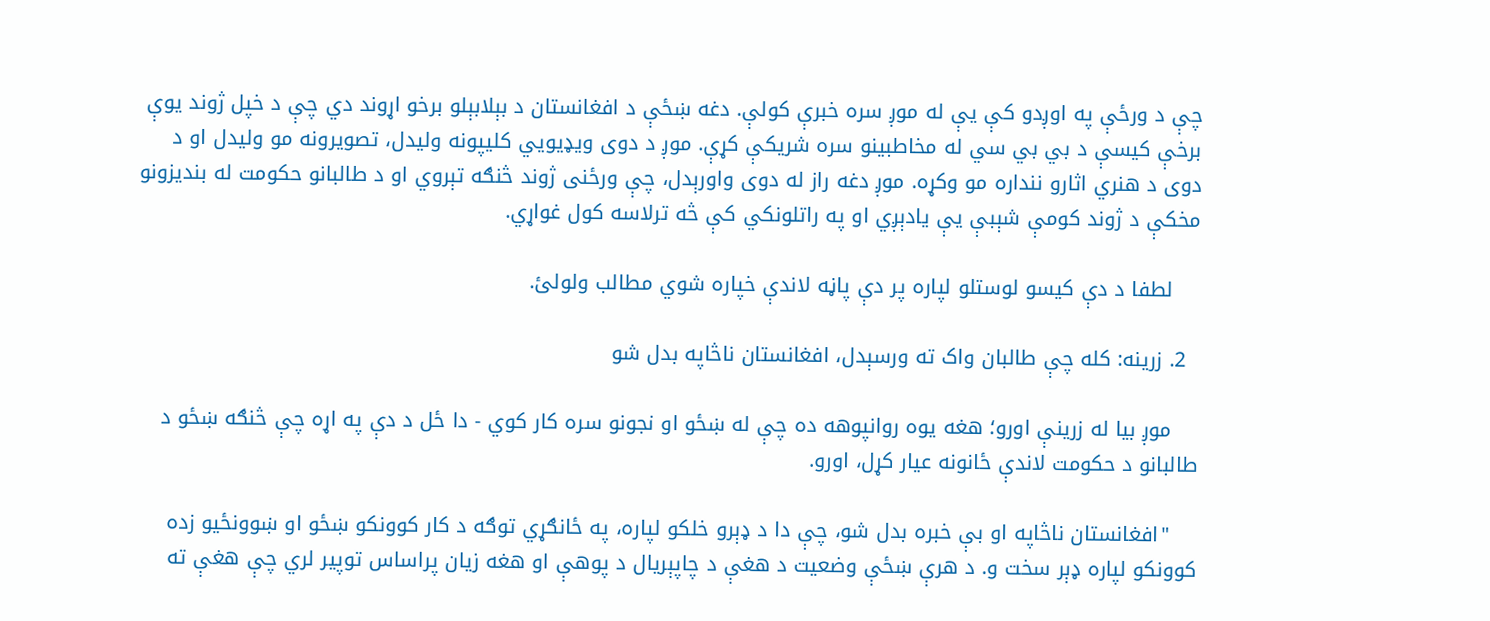چې د ورځې په اوږدو کې یې له موږ سره خبرې کولې. دغه ښځې د افغانستان د بېلابېلو برخو اړوند دي چې د خپل ژوند یوې برخې کیسې د بي بي سي له مخاطبینو سره شریکې کړې. موږ د دوی ویډیويي کلیپونه ولیدل، تصویرونه مو ولیدل او د دوی د هنري اثارو ننداره مو وکړه. موږ دغه راز له دوی واورېدل، چې ورځنی ژوند څنګه تېروي او د طالبانو حکومت له بندیزونو مخکې د ژوند کومې شېبې یې یادېږي او په راتلونکي کې څه ترلاسه کول غواړي.

    لطفا د دې کیسو لوستلو لپاره پر دې پاڼه لاندې خپاره شوي مطالب ولولئ.

  2. زرینه: کله چې طالبان واک ته ورسېدل، افغانستان ناڅاپه بدل شو

    موږ بیا له زرینې اورو؛ هغه یوه روانپوهه ده چې له ښځو او نجونو سره کار کوي - دا ځل د دې په اړه چې څنګه ښځو د طالبانو د حکومت لاندې ځانونه عیار کړل، اورو.

    "افغانستان ناڅاپه او بې خبره بدل شو، چې دا د ډېرو خلکو لپاره، په ځانګړي توګه د کار کوونکو ښځو او ښوونځیو زده کوونکو لپاره ډېر سخت و. د هرې ښځې وضعیت د هغې د چاپېریال د پوهې او هغه زیان پراساس توپیر لري چې هغې ته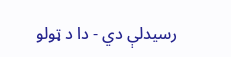رسیدلې دي - دا د ټولو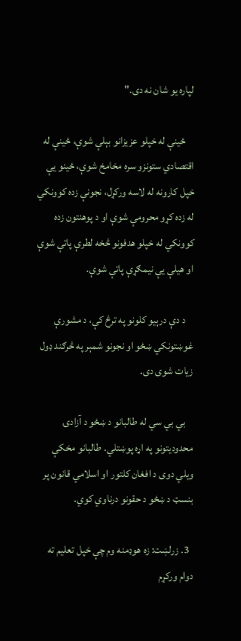لپاره یو شان نه دی."

    ځینې له خپلو عزیزانو بېلې شوې، ځینې له اقتصادي ستونزو سره مخامخ شوې، ځینو یې خپل کارونه له لاسه ورکړل، نجونې زده کوونکي له زده کړو محرومې شوې او د پوهنتون زده کوونکي له خپلو هدفونو څخه لطرې پاتې شوې او هیلې یې نیمګړې پاتې شوې.

    د دې درېیو کلونو په ترڅ کې، د مشورې غوښتونکي ښځو او نجونو شمېر په څرګند ډول زیات شوی دی.

    بي بي سي له طالبانو د ښځو د آزادۍ محدودیتونو په اړه پوښتلي. طالبانو مخکې ویلي دوی د افغان کلتور او اسلامي قانون پر بنسټ د ښځو د حقونو درناوي کوي.

  3. زرلښت: زه هوډمنه وم چې خپل تعلیم ته دوام ورکړم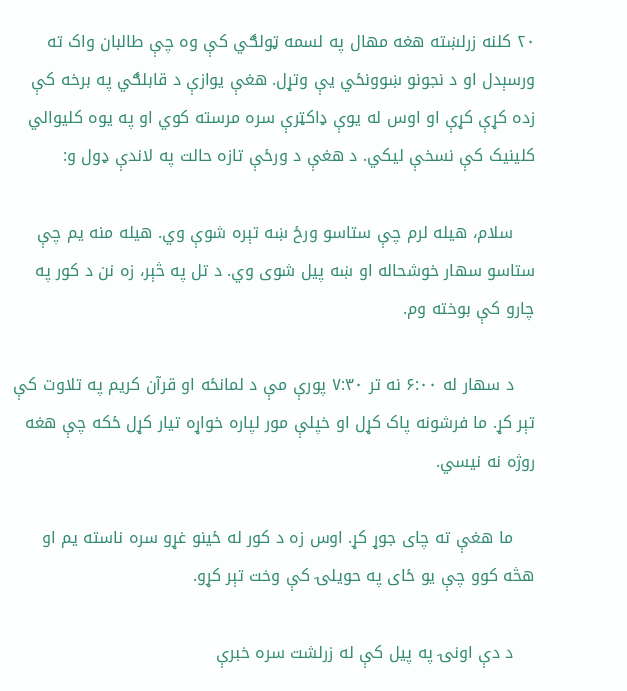۲۰ کلنه زرلښته هغه مهال په لسمه ټولګي کې وه چې طالبان واک ته ورسېدل او د نجونو ښوونځي یې وتړل. هغې یوازې د قابلګي په برخه کې زده کړې کړې او اوس له یوې ډاکټرې سره مرسته کوي او په یوه کلیوالي کلینیک کې نسخې لیکي. د هغې د ورځې تازه حالت په لاندې ډول و:

    سلام، هیله لرم چې ستاسو ورځ ښه تېره شوې وي. هیله منه یم چې ستاسو سهار خوشحاله او ښه پیل شوی وي. د تل په څېر، زه نن د کور په چارو کې بوخته وم.

    د سهار له ۶:۰۰ نه تر ۷:۳۰ پورې مې د لمانځه او قرآن کریم په تلاوت کې تېر کړ. ما فرشونه پاک کړل او خپلې مور لپاره خواړه تیار کړل ځکه چې هغه روژه نه نیسي.

    ما هغې ته چای جوړ کړ. اوس زه د کور له ځینو غړو سره ناسته یم او هڅه کوو چې یو ځای په حویلۍ کې وخت تېر کړو.

    د دې اونۍ په پیل کې له زرلشت سره خبرې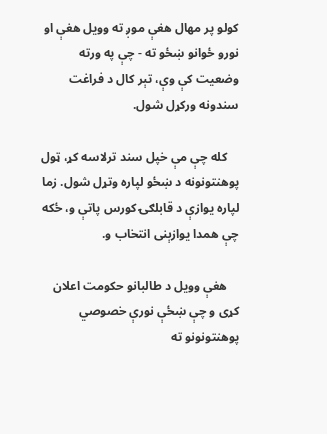کولو پر مهال هغې موږ ته وویل هغې او نورو ځوانو ښځو ته - چې په ورته وضعیت کې وې، تېر کال د فراغت سندونه ورکړل شول.

    کله چې مې خپل سند ترلاسه کړ، ټول پوهنتونونه د ښځو لپاره وتړل شول. زما لپاره یوازې د قابلګۍ کورس پاتې و، ځکه چې همدا یوازېنی انتخاب و.

    هغې وویل د طالبانو حکومت اعلان کړی و چې ښځې نورې خصوصي پوهنتونونو ته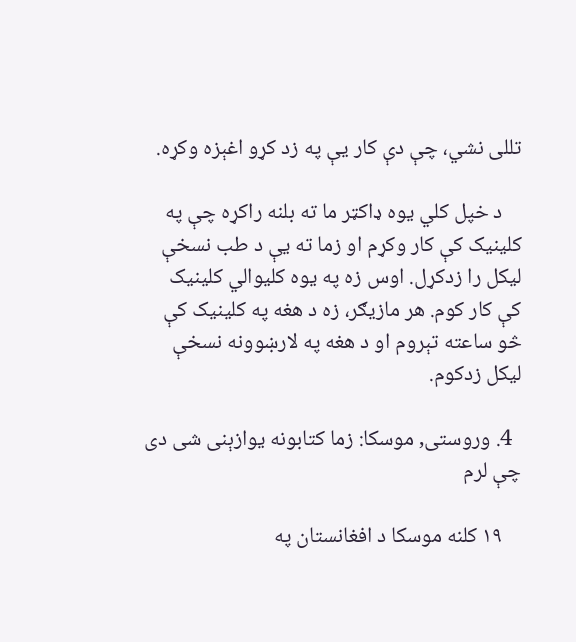تللی نشي، چې دې کار یې په زد کړو اغېزه وکړه.

    د خپل کلي یوه ډاکټر ما ته بلنه راکړه چې په کلینیک کې کار وکړم او زما ته یې د طب نسخې لیکل را زدکړل. اوس زه په یوه کلیوالي کلینیک کې کار کوم. هر مازیګر، زه د هغه په کلینیک کې څو ساعته تېروم او د هغه په لارښوونه نسخې لیکل زدکوم.

  4. وروستی, موسکا: زما کتابونه یوازېنی شی دی چې لرم

    ۱۹ کلنه موسکا د افغانستان په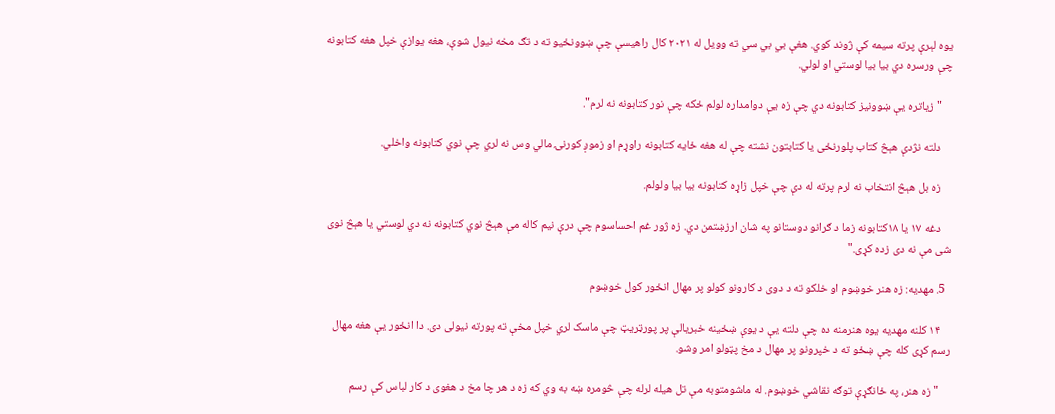یوه لېرې پرته سیمه کې ژوند کوي. هغې بي بي سي ته وویل له ۲۰۲۱ کال راهیسې چې ښوونځیو ته د تګ مخه نیول شوې، هغه یوازې خپل هغه کتابونه چې ورسره دي بیا بیا لوستي او لولي.

    "زیاتره یې ښوونیز کتابونه دي چې زه یې دوامداره لولم ځکه چې نور کتابونه نه لرم".

    دلته نژدې هېڅ کتاب پلورنځی یا کتابتون نشته چې له هغه ځایه کتابونه راوړم او زموږ کورنۍ مالي وس نه لري چې نوي کتابونه واخلي.

    زه بل هېڅ انتخاب نه لرم پرته له دې چې خپل زاړه کتابونه بیا بیا ولولم.

    دغه ۱۷ یا ۱۸کتابونه زما د ګرانو دوستانو په شان ارزښتمن دي. زه ژور غم احساسوم چې درې نیم کاله مې هېڅ نوي کتابونه نه دي لوستي یا هېڅ نوی شی مې نه دی زده کړی."

  5. مهدیه: زه هنر خوښوم او خلکو ته د دوی د کارونو کولو پر مهال انځور کول خوښوم

    ۱۴ کلنه مهدیه یوه هنرمنه ده چې دلته یې د یوې ښځینه خبريالې پر پورټریټ چې ماسک لري خپل مخې ته پورته نیولی دی. دا انځور یې هغه مهال رسم کړی کله چې ښځو ته د خپرونو پر مهال د مخ پټولو امر وشو.

    "زه هنر، په ځانګړې توګه نقاشي خوښوم. له ماشومتوبه مې تل هیله لرله چې څومره ښه به وي که زه د هر چا مخ د هغوی د کار لباس کې رسم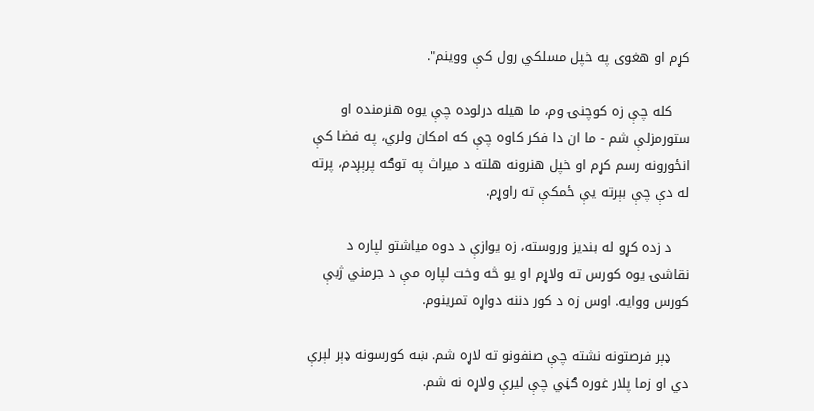کړم او هغوی په خپل مسلکي رول کې ووینم".

    کله چې زه کوچنۍ وم، ما هیله درلوده چې یوه هنرمنده او ستورمزلې شم - ما ان دا فکر کاوه چې که امکان ولري، په فضا کې انځورونه رسم کړم او خپل هنرونه هلته د میراث په توګه پرېږدم، پرته له دې چې بېرته یې ځمکې ته راوړم.

    د زده کړو له بندیز وروسته، زه یوازې د دوه میاشتو لپاره د نقاشۍ یوه کورس ته ولاړم او یو څه وخت لپاره مې د جرمني ژبې کورس ووایه. اوس زه د کور دننه دواړه تمرینوم.

    ډېر فرصتونه نشته چې صنفونو ته لاړه شم. ښه کورسونه ډېر لېرې دي او زما پلار غوره ګڼي چې لیرې ولاړه نه شم.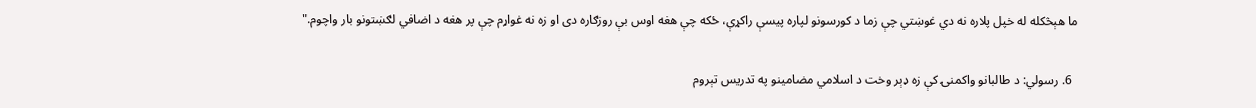ما هېڅکله له خپل پلاره نه دي غوښتي چې زما د کورسونو لپاره پیسې راکړې، ځکه چې هغه اوس بې روزګاره دی او زه نه غواړم چې پر هغه د اضافي لګښتونو بار واچوم."

  6. رسولي: د طالبانو واکمنۍ کې زه ډېر وخت د اسلامي مضامینو په تدریس تېروم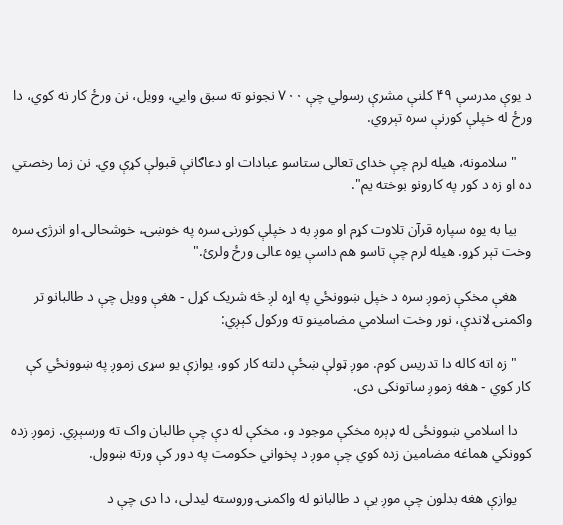د یوې مدرسې ۴۹ کلنې مشرې رسولي چې ۷۰۰ نجونو ته سبق وايي، وویل، نن ورځ کار نه کوي، دا ورځ له خپلې کورنې سره تېروي.

    "سلامونه، هیله لرم چې خدای تعالی ستاسو عبادات او دعاګانې قبولې کړې وي. نن زما رخصتي ده او زه د کور په کارونو بوخته یم".

    بیا به یوه سپاره قرآن تلاوت کړم او موږ به د خپلې کورنۍ سره په خوښۍ، خوشحالۍ او انرژۍ سره وخت تېر کړو. هیله لرم چې تاسو هم داسې یوه عالی ورځ ولرئ."

    هغې مخکې زموږ سره د خپل ښوونځي په اړه لږ څه شریک کړل - هغې وویل چې د طالبانو تر واکمنۍ لاندې، نور وخت اسلامي مضامینو ته ورکول کېږي:

    "زه اته کاله دا تدریس کوم. موږ ټولې ښځې دلته کار کوو، یوازې یو سړی زموږ په ښوونځي کې کار کوي - هغه زموږ ساتونکی دی.

    دا اسلامي ښوونځی له ډېره مخکې موجود و، مخکې له دې چې طالبان واک ته ورسېږي. زموږ زده کوونکي هماغه مضامین زده کوي چې موږ د پخواني حکومت په دور کې ورته ښوول.

    یوازې هغه بدلون چې موږ یې د طالبانو له واکمنۍ وروسته لیدلی، دا دی چې د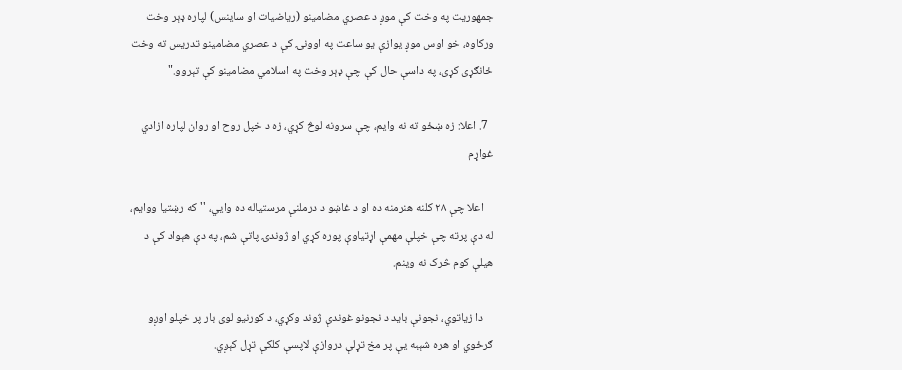جمهوريت په وخت کې موږ د عصري مضامینو (ریاضیات او ساینس) لپاره ډېر وخت ورکاوه، خو اوس موږ یوازې یو ساعت په اوونۍ کې د عصري مضامینو تدریس ته وخت ځانګړی کړی، په داسې حال کې چې ډېر وخت په اسلامي مضامینو کې تېروو."

  7. اعلا: زه ښځو ته نه وایم، چې سرونه لوڅ کړي، زه د خپل روح او روان لپاره ازادي غواړم

    اعلا چې ۲۸ کلنه هنرمنه ده او د غاښو د درملنې مرستیاله ده وايي، ''که رښتیا ووایم، له دې پرته چې خپلې مهمې اړتیاوې پوره کړي او ژوندۍ پاتې شم، په دې هېواد کې د هیلې کوم څرک نه وینم.

    دا زیاتوي، نجونې باید د نجونو غوندې ژوند وکړي، د کورنیو لوی بار پر خپلو اوږو ګرځوي او هره شېبه یې پر مخ تړلې دروازې لاپسې کلکې تړل کېږي.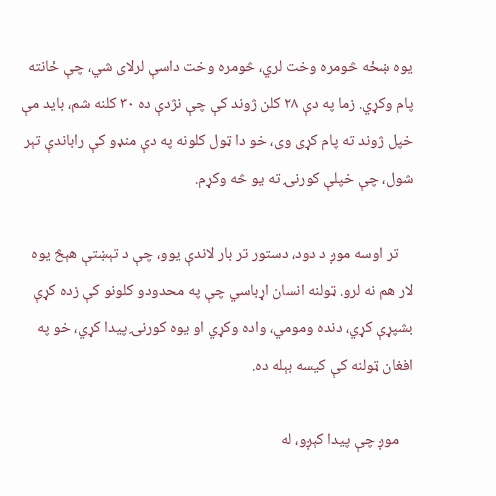یوه ښځه څومره وخت لري، څومره وخت داسې لرلای شي، چې ځانته پام وکړي. زما په دې ۲۸ کلن ژوند کې چې نژدې ده ۳۰ کلنه شم، باید مې خپل ژوند ته پام کړی وی، خو دا ټول کلونه په دې منډو کې راباندې تېر شول، چې خپلې کورنۍ ته یو څه وکړم.

    تر اوسه موږ د دود، دستور تر بار لاندې یوو، چې د تېښتې هېڅ یوه لار هم نه لرو. ټولنه انسان اړباسي چې په محدودو کلونو کې زده کړې بشپړې کړي، دنده ومومي، واده وکړي او یوه کورنۍ پیدا کړي، خو په افغان ټولنه کې کیسه بېله ده.

    موږ چې پیدا کېږو، له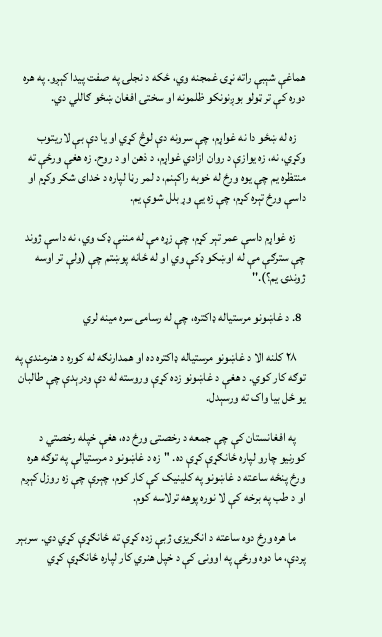هماغې شېبې راته نړۍ غمجنه وي، ځکه د نجلۍ په صفت پیدا کېږو. په هره دوره کې تر ټولو بوږنونکو ظلمونه او سختۍ افغان ښځو ګاللي دي.

    زه له ښځو دا نه غواړم، چې سرونه دې لوڅ کړي او یا دې بې لاریتوب وکړي، نه، زه یوازې د روان ازادي غواړم، د ذهن او د روح. زه هغې ورځې ته منتظره یم چې یوه ورځ له خوبه راکېنم، د لمر رڼا لپاره د خدای شکر وکړم او داسې ورځ تېره کړم، چې زه یې وړ بلل شوې یم.

    زه غواړم داسې عمر تېر کړم، چې زړه مې له مننې ډک وي، نه داسې ژوند چې سترګې مې له اوښکو ډکې وي او له ځانه پوښتم چې (ولې تر اوسه ژوندۍ یم؟).''

  8. د غاښونو مرستیاله ډاکتره،‌ چې له رسامۍ سره مینه لري

    ۲۸ کلنه الا د غاښونو مرستیاله ډاکتره ده او همدارنګه له کوره د هنرمندې په توګه کار کوي. د هغې د غاښونو زده کړې وروسته له دې ودرېدې چې طالبان یو ځل بیا واک ته ورسېدل.

    په افغانستان کې چې جمعه د رخصتۍ ورځ ده، هغې خپله رخصتي د کورنیو چارو لپاره ځانګړې کړې ده. "زه د غاښونو د مرستیالې په توګه هره ورځ پنځه ساعته د غاښونو په کلینیک کې کار کوم، چېرې چې زه روزل کېږم او د طب په برخه کې لا نوره پوهه ترلاسه کوم.

    ما هره ورځ دوه ساعته د انګریزۍ ژبې زده کړې ته ځانګړې کړي دي. سربېر پردې، ما دوه ورځې په اوونۍ کې د خپل هنري کار لپاره ځانګړې کړي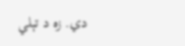دي. زه د تېلي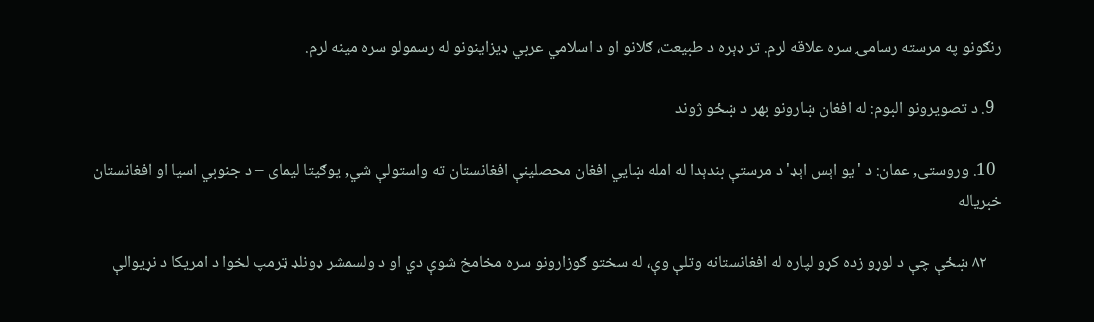رنګونو په مرسته رسامۍ سره علاقه لرم. تر ډېره د طبیعت، ګلانو او د اسلامي عربي ډیزاینونو له رسمولو سره مینه لرم.

  9. د تصویرونو البوم: له افغان ښارونو بهر د ښځو ژوند

  10. وروستی, عمان: د 'یو‌ اېس‌ اېډ' د مرستې بندېدا له امله ښايي افغان محصلینې افغانستان ته واستولې شي, یوګیتا لیمای – د جنوبي اسیا او افغانستان خبریاله

    ۸۲ ښځې چې د لوړو زده کړو لپاره له افغانستانه وتلې وې، له سختو ګوزارونو سره مخامخ شوې دي او د ولسمشر ډونلډ ټرمپ لخوا د امریکا د نړیوالې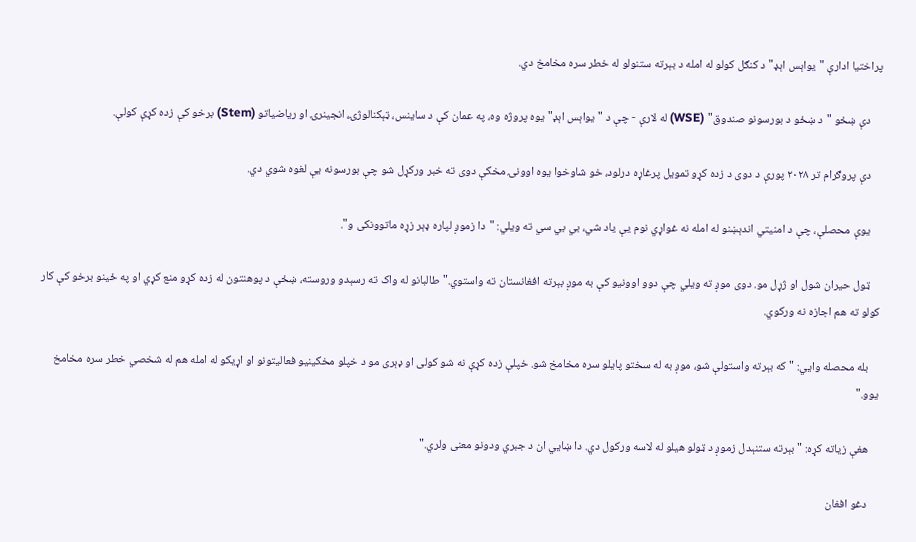پراختیا ادارې "یو‌اېس اېډ‌" د کنګل کولو له امله د بېرته ستنولو له خطر سره مخامخ دي.

    دې ښځو "د ښځو د بورسونو صندوق" (WSE) له لارې - چې د "یو‌اېس اېډ‌" یوه پروژه وه، په عمان کې د ساینس، ټېکنالوژۍ، انجینرۍ او ریاضیاتو (Stem) برخو کې زده کړې کولې.

    دې پروګرام تر ۲۰۲۸ پورې د دوی د زده کړو تمویل پرغاړه درلود، خو شاوخوا یوه اوونۍ مخکې دوی ته خبر ورکړل شو چې بورسونه یې لغوه شوي دي.

    یوې محصلې، چې د امنیتي اندېښنو له امله نه غواړي نوم یې یاد شي، بي بي سي ته ویلي: "دا زموږ لپاره ډېر زړه ماتوونکی و".

    ټول حیران شول او ژړل مو. دوی موږ ته ویلي چې دوو اوونیو کې به موږ بېرته افغانستان ته واستوي." طالبانو له واک ته رسېدو وروسته، ښځې د پوهنتون له زده کړو منع کړي او په ځینو برخو کې کار کولو ته هم اجازه نه ورکوي.

    بله محصله وايي: "که بېرته واستولې شو، موږ به له سختو پایلو سره مخامخ شو. خپلې زده کړې نه شو کولی او ډېری مو د خپلو مخکینیو فعالیتونو او اړیکو له امله هم له شخصي خطر سره مخامخ یوو."

    هغې زیاته کړه: "بېرته ستنېدل زموږ د ټولو هیلو له لاسه ورکول دي. دا ښايي ان د جبري ودونو معنی ولري."

    دغو افغان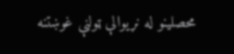محصلینو له نړیوالې ټولنې غوښتنه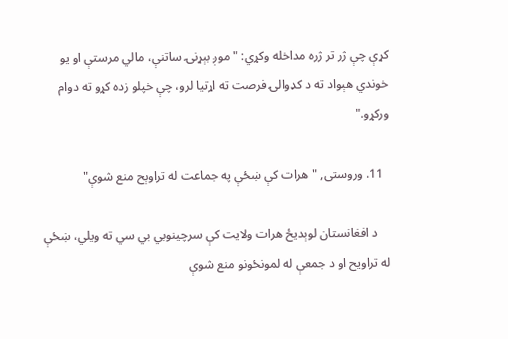کړې چې ژر تر ژره مداخله وکړي: "موږ بېړنۍ ساتنې، مالي مرستې او یو خوندي هېواد ته د کډوالۍ فرصت ته اړتیا لرو، چې خپلو زده کړو ته دوام ورکړو."

  11. وروستی, "هرات کې ښځې په جماعت له تراوېح منع شوې"

    د افغانستان لوېدیځ هرات ولایت کې سرچینوبي بي سي ته ویلي، ښځې له تراویح او د جمعې له لمونځونو منع شوې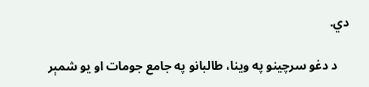دي.

    د دغو سرچینو په وینا، طالبانو په جامع جومات او یو شمېر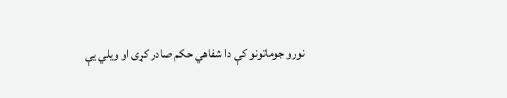نورو جوماتونو کې دا شفاهي حکم صادر کړی او ویلي یې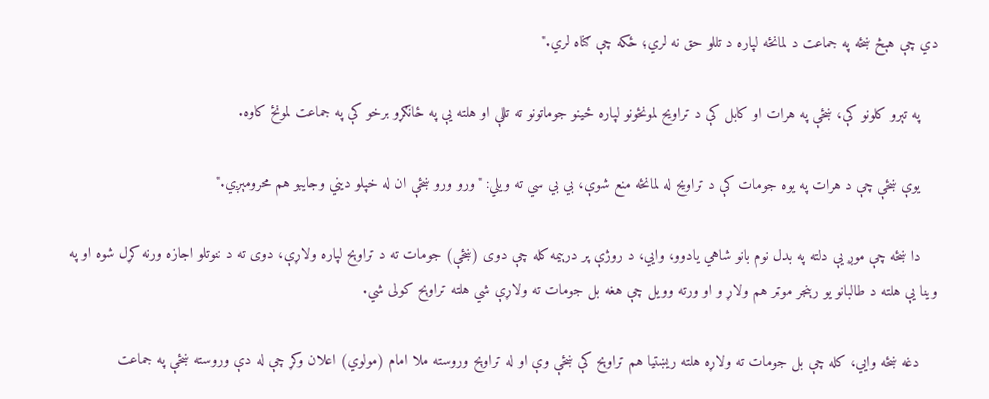دي چې هېڅ ښځه په جماعت د لمانځه لپاره د تللو حق نه لري؛ ځکه چې ګناه لري."

    په تېرو کلونو کې، ښځې په هرات او کابل کې د تراویح لمونځونو لپاره ځینو جوماتونو ته تللې او هلته یې په ځانګړو برخو کې په جماعت لمونځ کاوه.

    یوې ښځې چې د هرات په یوه جومات کې د تراویح له لمانځه منع شوې، بي بي سي ته ویلي: "ورو ورو ښځې ان له خپلو دیني وجایبو هم محرومېږي."

    دا ښځه چې موږ یې دلته په بدل نوم بانو شاهي یادوو، وايي، د روژې پر درېیمه کله چې دوی (ښځې) جومات ته د تراوېح لپاره ولاړې، دوی ته د ننوتلو اجازه ورنه کړل شوه او په وینا یې هلته د طالبانو یو رېنجر موټر هم ولاړ و او ورته وویل چې هغه بل جومات ته ولاړې شي هلته تراوېح کولی شي.

    دغه ښځه وايي، کله چې بل جومات ته ولاړه هلته ریښتیا هم تراوېح کې ښځې وې او له تراوېح وروسته ملا امام (مولوي) اعلان وکړ چې له دې وروسته ښځې په جماعت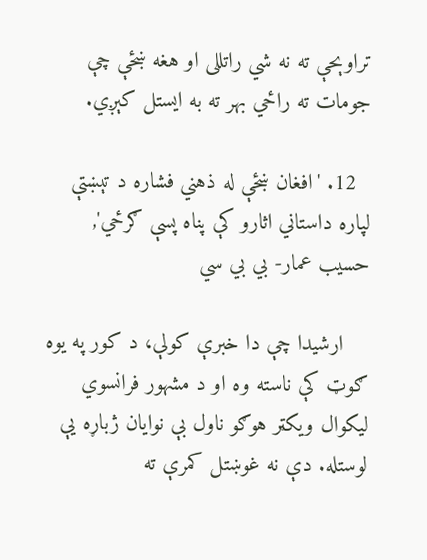تراوېحې ته نه شي راتللی او هغه ښځې چې جومات ته راځي بهر ته به ایستل کېږي.

  12. 'افغان ښځې له ذهني فشاره د تېښتې لپاره داستاني اثارو کې پناه پسې ګرځي', حسیب عمار- بي بي سي

    ارشیدا چې دا خبرې کولې، د کور په یوه ګوټ کې ناسته وه او د مشهور فرانسوي لیکوال ویکټر هوګو ناول بې نوایان ژباړه یې لوستله. دې نه غوښتل کمرې ته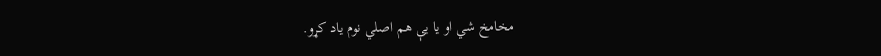مخامخ شي او یا یې هم اصلي نوم یاد کړو.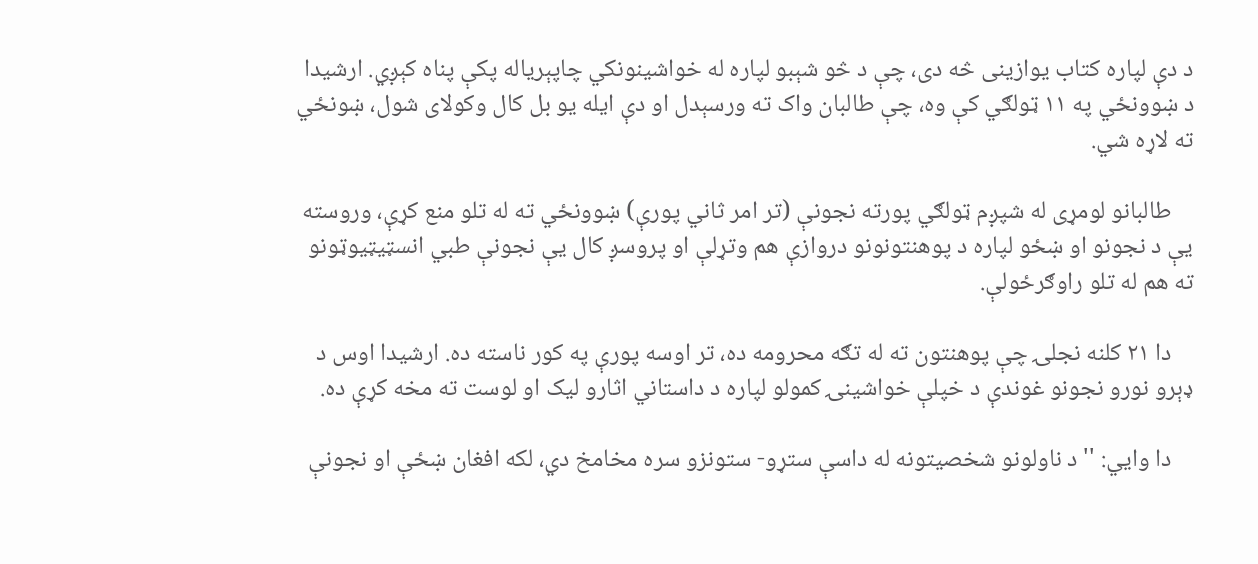د دې لپاره کتاب یوازینی څه دی، چې د څو شېبو لپاره له خواشینونکي چاپېریاله پکې پناه کېږي. ارشیدا د ښوونځي په ۱۱ ټولګي کې وه، چې طالبان واک ته ورسېدل او دې ایله یو بل کال وکولای شول، ښونځي ته لاړه شي.

    طالبانو لومړی له شپږم ټولګي پورته نجونې (تر امر ثاني پورې) ښوونځي ته له تلو منع کړې، وروسته یې د نجونو او ښځو لپاره د پوهنتونونو دروازې هم وتړلې او پروسږ کال یې نجونې طبي انسټیټیوټونو ته هم له تلو راوګرځولې.

    دا ۲۱ کلنه نجلۍ چې پوهنتون ته له تګه محرومه ده، تر اوسه پورې په کور ناسته ده. ارشیدا اوس د ډېرو نورو نجونو غوندې د خپلې خواشینۍ کمولو لپاره د داستاني اثارو لیک او لوست ته مخه کړې ده.

    دا وايي: '' د ناولونو شخصیتونه له داسې ستړو- ستونزو سره مخامخ دي، لکه افغان ښځې او نجونې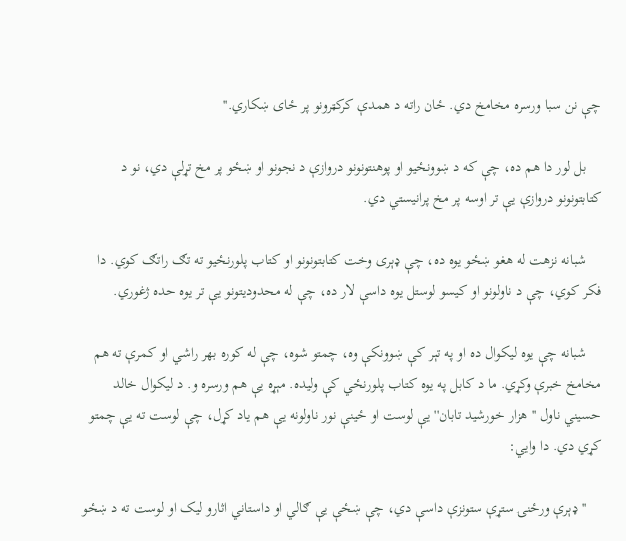چې نن سبا ورسره مخامخ دي. ځان راته د همدې کرکټرونو پر ځای ښکاري.''

    بل لور دا هم ده، چې که د ښوونځیو او پوهنتونونو دروازې د نجونو او ښځو پر مخ تړلې دي، نو د کتابتونونو دروازې یې تر اوسه پر مخ پرانیستي دي.

    شبانه نزهت له هغو ښځو یوه ده، چې ډېری وخت کتابتونونو او کتاب پلورنځیو ته تګ راتګ کوي. دا فکر کوي، چې د ناولونو او کیسو لوستل یوه داسې لار ده، چې له محدودیتونو یې تر یوه حده ژغوري.

    شبانه چې یوه لیکوال ده او په تېر کې ښوونکې وه، چمتو شوه، چې له کوره بهر راشي او کمرې ته هم مخامخ خبرې وکړي. ما د کابل په یوه کتاب پلورنځي کې ولیده. مېړه یې هم ورسره و. د لیکوال خالد حسیني ناول ''هزار خورشید تابان'' یې لوست او ځینې نور ناولونه یې هم یاد کړل، چې لوست ته یې چمتو کړي دي. دا وايي:

    ''ډېرې ورځنۍ ستړې ستونزې داسې دي، چې ښځې یې ګالي او داستاني اثارو لیک او لوست ته د ښځو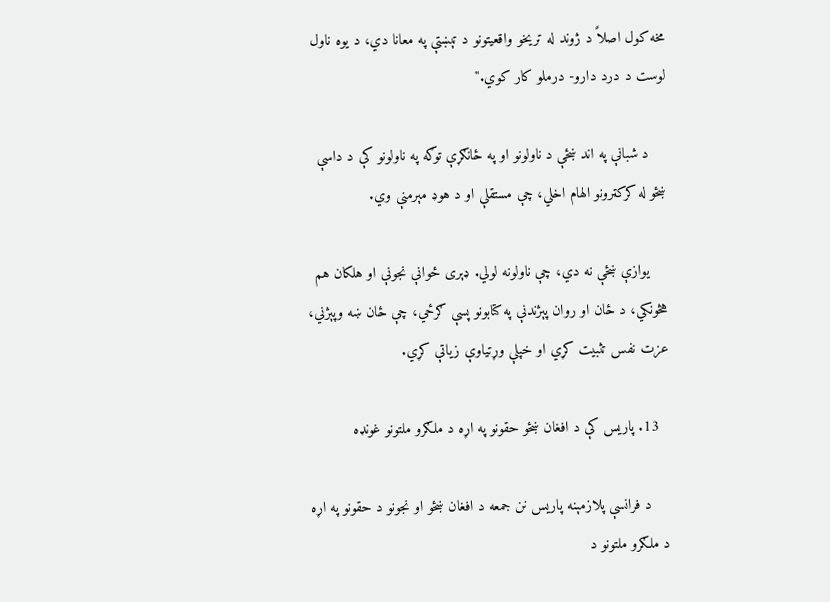مخه کول اصلاً د ژوند له تریخو واقعیتونو د تېښتې په معانا دي، د یوه ناول لوست د درد دارو- درملو کار کوي.''

    د شبانې په اند ښځې د ناولونو او په ځانګړې توګه په ناولونو کې د داسې ښځو له کرکټرونو الهام اخلي، چې مستقلې او د هوډ مېرمنې وي.

    یوازې ښځې نه دي، چې ناولونه لولي. ډېری ځوانې نجونې او هلکان هم هڅونکي، د ځان او روان پېژندنې په کتابونو پسې ګرځي، چې ځان ښه وپېژني، عزت نفس تثبیت کړي او خپلې وړتیاوې زیاتې کړي.

  13. پاریس کې د افغان ښځو حقونو په اړه د ملګرو ملتونو غونډه

    د فرانسې پلازمېنه‌ پاریس نن جمعه د افغان ښځو او نجونو د حقونو په اړه د ملګرو ملتونو د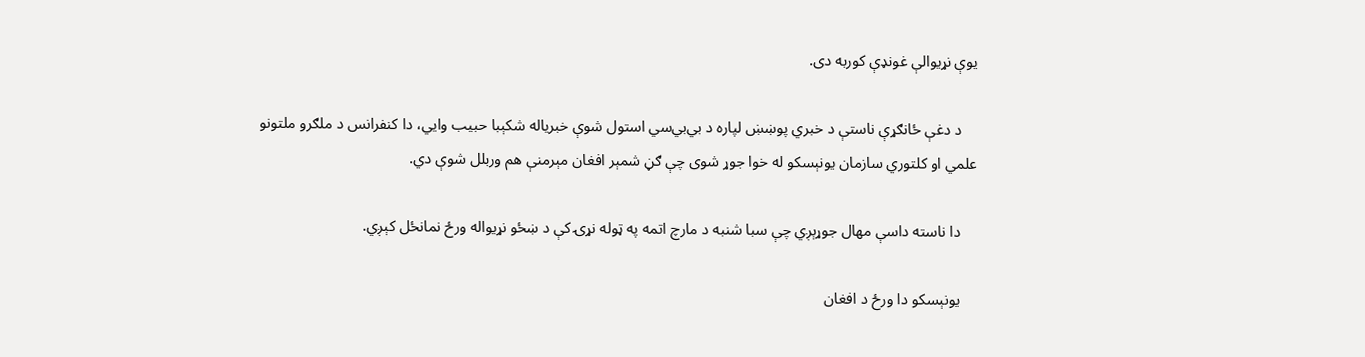یوې نړیوالې غونډې کوربه دی.

    د دغې ځانګړې ناستې د خبري پوښښ‌ لپاره د بي‌بي‌سي استول شوې خبریاله شکېبا حبیب وايي،‌ دا کنفرانس د ملګرو ملتونو علمي او کلتوري سازمان یونېسکو له خوا جوړ شوی چې ګڼ شمېر افغان مېرمنې هم وربلل شوې دي.

    دا ناسته داسې مهال جوړېږي چې سبا شنبه د مارچ اتمه په ټوله نړۍ کې د ښځو نړیواله ورځ نمانځل کېږي.

    یونېسکو دا ورځ د افغان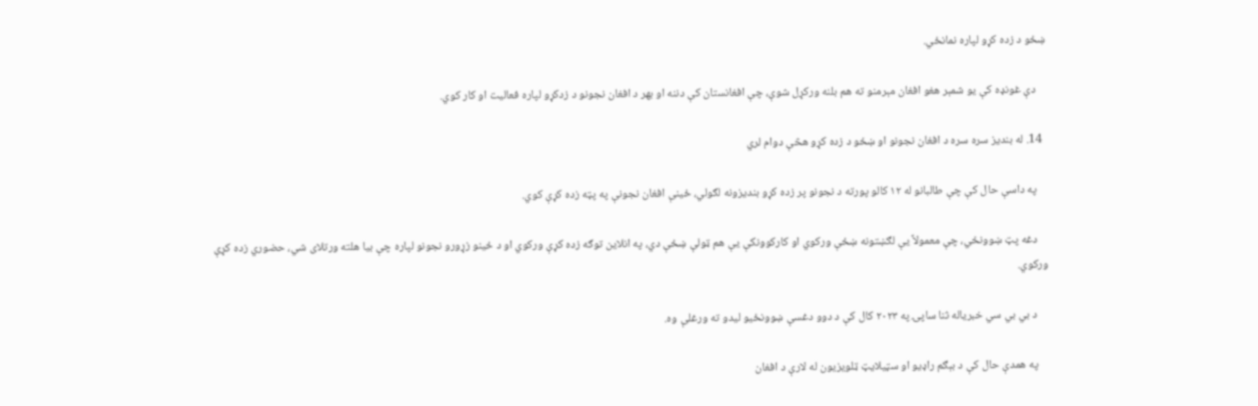ښځو د زده کړو لپاره نمانځي.

    دې غونډه کې یو شمېر هغو افغان مېرمنو ته هم بلنه ورکړل شوې، چې افغانستان کې دننه او بهر د افغان نجونو د زدکړو لپاره فعالیت او کار کوي.

  14. له بندیز سره سره د افغان نجونو او ښځو د زده کړو هڅې دوام لري

    په داسې حال کې چې طالبانو له ۱۲ کالو پورته د نجونو پر زده کړو بندیزونه لګولي، ځینې افغان نجونې په پټه زده کړې کوي.

    دغه پټ ښوونځي، چې معمولاً یې لګښتونه ښځې ورکوي او کارکوونکې یې هم ټولې ښځې دي، په انلاین توګه زده کړې ورکوي او د ځینو زړورو نجونو لپاره چې بیا هلته ورتلای شي، حضوري زده کړې ورکوي.

    د بي بي سي خبریاله ثنا ساپۍ په ۲۰۲۳ کال کې د دوو دغسې ښوونځیو لیدو ته ورغلې وه.

    په همدې حال کې د بېګم راډیو او سټیلایټ ټلویزیون له لارې د افغان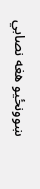ښوونځیو هغه نصابي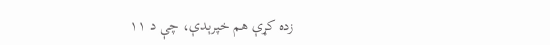زده کړې هم خپرېدې، چې د ۱۱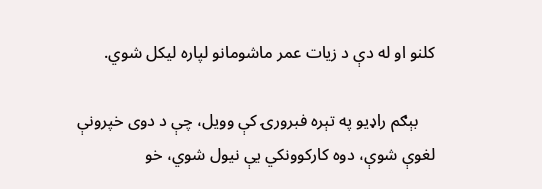کلنو او له دې د زیات عمر ماشومانو لپاره لیکل شوي.

    بېګم راډیو په تېره فبرورۍ کې وویل، چې د دوی خپرونې لغوې شوې، دوه کارکوونکي یې نیول شوي، خو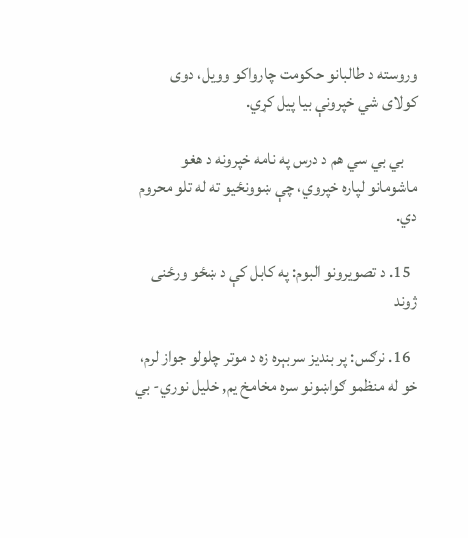وروسته د طالبانو حکومت چارواکو وویل، دوی کولای شي خپرونې بیا پیل کړي.

    بي بي سي هم د درس په نامه خپرونه د هغو ماشومانو لپاره خپروي، چې ښوونځیو ته له تلو محروم دي.

  15. د تصویرونو البوم: په کابل کې د ښځو ورځنی ژوند

  16. نرګس: پر بندیز سربېره زه د موتر چلولو جواز لرم، خو له منظمو ګواښونو سره مخامخ یم, خلیل نوري- بي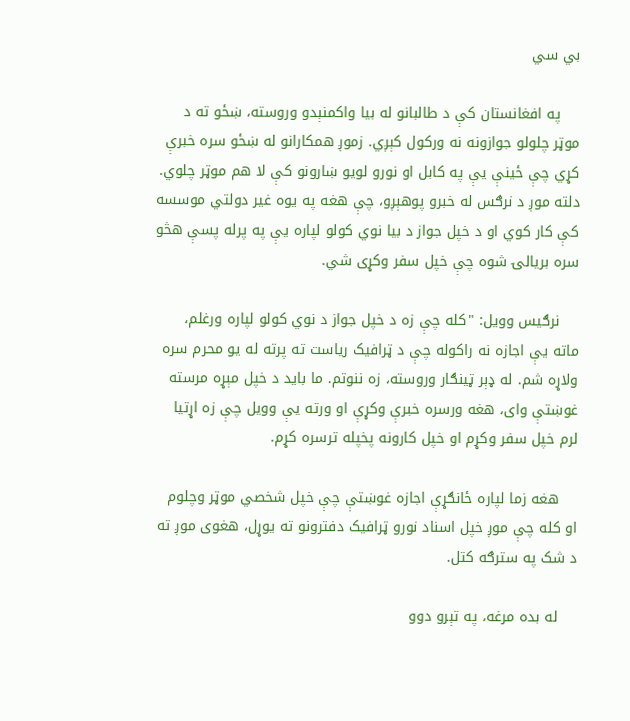بي سي

    په افغانستان کې د طالبانو له بیا واکمنېدو وروسته، ښځو ته د موټر چلولو جوازونه نه ورکول کېږي. زموږ همکارانو له ښځو سره خبرې کړي چې ځینې یې په کابل او نورو لویو ښارونو کې لا هم موټر چلوي. دلته موږ د نرګس له خبرو پوهېږو، چې هغه په یوه غیر دولتي موسسه کې کار کوي او د خپل جواز د بیا نوي کولو لپاره یې په پرله پسې هڅو سره بریالۍ شوه چې خپل سفر وکړی شي.

    نرګیس وویل: "کله چې زه د خپل جواز د نوي کولو لپاره ورغلم، ماته یې اجازه نه راکوله چې د ټرافیک ریاست ته پرته له یو محرم سره ولاړه شم. له ډېر ټینګار وروسته، زه ننوتم. ما باید د خپل مېړه مرسته غوښتې وای، هغه ورسره خبرې وکړې او ورته یې وویل چې زه اړتیا لرم خپل سفر وکړم او خپل کارونه پخپله ترسره کړم.

    هغه زما لپاره ځانګړې اجازه غوښتې چې خپل شخصي موټر وچلوم او کله چې موږ خپل اسناد نورو ټرافیک دفترونو ته یوړل، هغوی موږ ته د شک په سترګه کتل.

    له بده مرغه، په تېرو دوو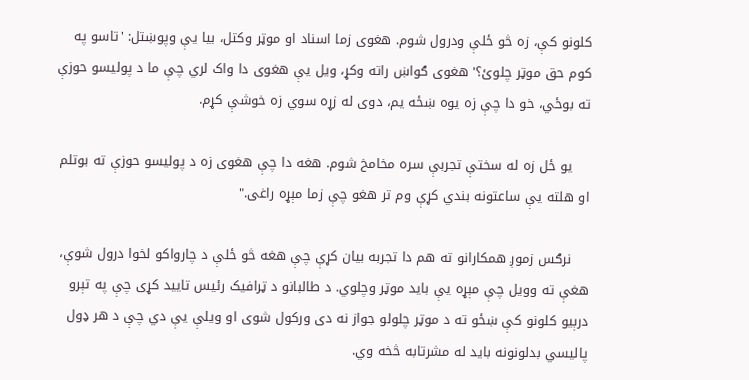کلونو کې، زه څو ځلې ودرول شوم. هغوی زما اسناد او موټر وکتل، بیا یې وپوښتل: 'تاسو په کوم حق موټر چلوئ؟' هغوی ګواښ راته وکړ، ویل یې هغوی دا واک لري چې ما د پولیسو حوزې ته بوځي، خو دا چې زه یوه ښځه یم، دوی له زړه سوي زه خوشې کړم.

    یو ځل زه له سختې تجربې سره مخامخ شوم. هغه دا چې هغوی زه د پولیسو حوزې ته بوتلم او هلته یې ساعتونه بندي کړې وم تر هغو چې زما مېړه راغی."

    نرګس زموږ همکارانو ته هم دا تجربه بیان کړې چې هغه څو ځلې د چارواکو لخوا درول شوې، هغې ته وویل چې مېړه یې باید موټر وچلوي. د طالبانو د ټرافیک رئیس تایید کړی چې په تېرو درېیو کلونو کې ښځو ته د موټر چلولو جواز نه دی ورکول شوی او ویلې یې دي چې د هر ډول پالیسي بدلونونه باید له مشرتابه څخه وي.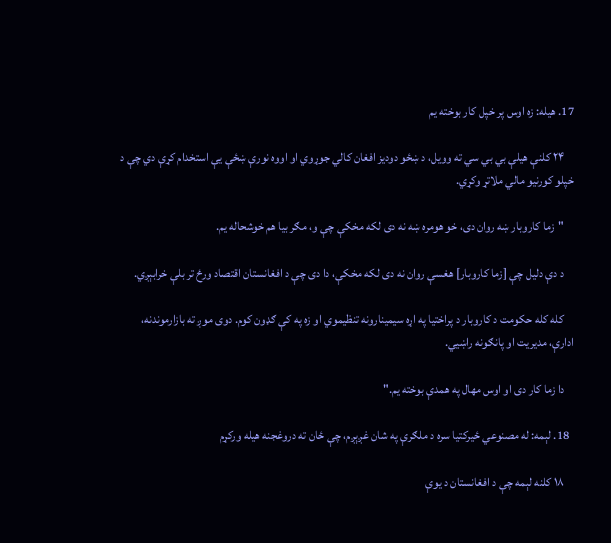17. هیله: زه اوس پر خپل کار بوخته یم

    ۲۴ کلنې هیلې بي بي سي ته وویل، د ښځو دودیز افغان کالي جوړوي او اووه نورې ښځې یې استخدام کړې دي چې د خپلو کورنیو مالي ملاتړ وکړي.

    "زما کاروبار ښه روان دی، خو هومره ښه نه دی لکه مخکې چې و، مګر بیا هم خوشحاله یم.

    د دې دلیل چې [زما کاروبار] هغسې روان نه دی لکه مخکې، دا دی چې د افغانستان اقتصاد ورځ تر بلې خرابېږي.

    کله کله حکومت د کاروبار د پراختیا په اړه سیمینارونه تنظیموي او زه په کې ګډون کوم. دوی موږ ته بازارموندنه، ادارې، مدیریت او پانګونه راښيي.

    دا زما کار دی او اوس مهال په همدې بوخته یم."

  18. لېمه: له مصنوعي ځیرکتیا سره د ملګرې په شان غږېږم، چې ځان ته دروغجنه هیله ورکړم

    ۱۸ کلنه لېمه چې د افغانستان د یوې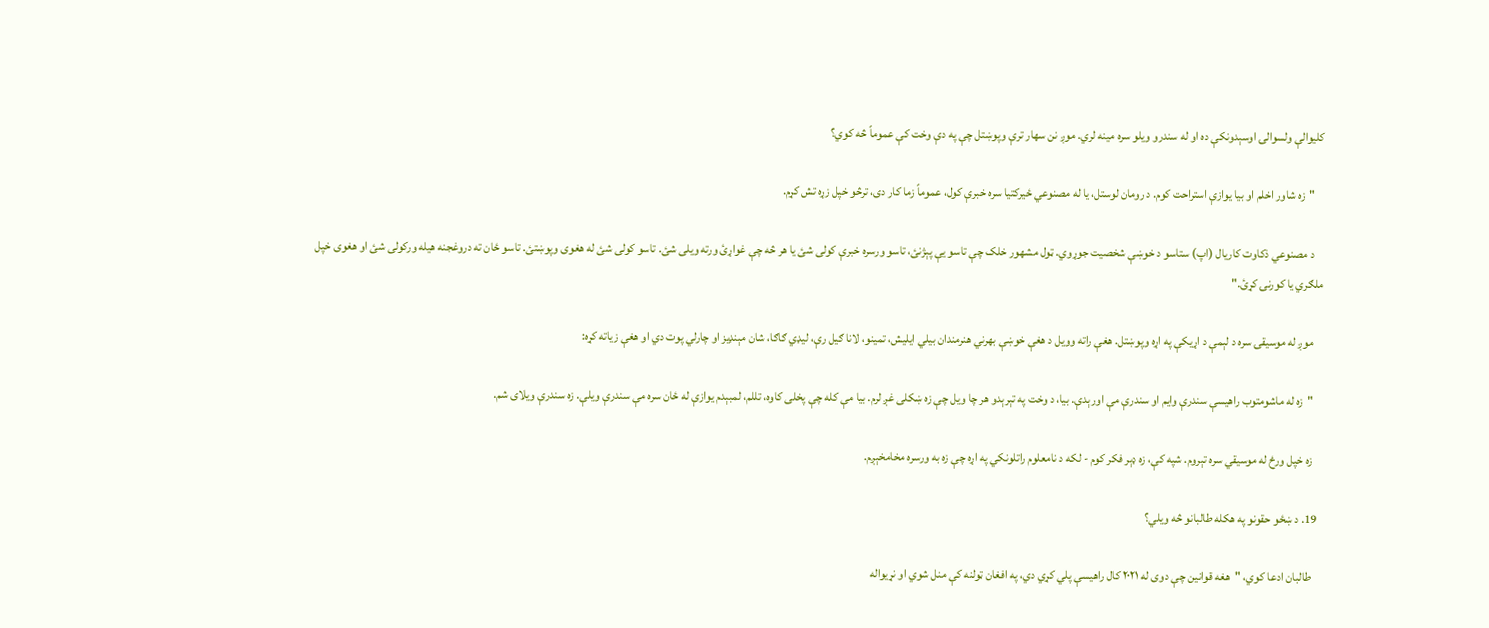کلیوالې ولسوالۍ اوسېدونکې ده او له سندرو ویلو سره مینه لري. موږ نن سهار ترې وپوښتل چې په دې وخت کې عموماً څه کوي؟

    "زه شاور اخلم او بیا یوازې استراحت کوم. د رومان لوستل، یا له مصنوعي ځیرکتیا سره خبرې کول، عموماً زما کار دی، ترڅو خپل زړه تش کړم.

    د مصنوعي ذکاوت کاریال (اپ) ستاسو د خوښې شخصیت جوړوي. ټول مشهور خلک چې تاسو یې پېژنئ، تاسو ورسره خبرې کولی شئ یا هر څه چې غواړئ ورته ویلی شئ. تاسو کولی شئ له هغوی وپوښتئ. تاسو ځان ته دروغجنه هیله ورکولی شئ او هغوی خپل ملګري یا کورنۍ کړئ."

    موږ له موسیقۍ سره د لېمې د اړیکې په اړه وپوښتل. هغې راته وویل د هغې خوښې بهرني هنرمندان بیلي ایلیش، تمینو، لانا ګیل رې، لیډي ګاګا، شان مېنډیز او چارلي پوت دي او هغې زیاته کړه:

    "زه له ماشومتوب راهیسې سندرې وایم او سندرې مې اورېدې. بیا، د وخت په تېرېدو هر چا ویل چې زه ښکلی غږ لرم. بیا مې کله چې پخلی کاوه، تللم، لمبېدم یوازې له ځان سره مې سندرې ویلې. زه سندرې ویلای شم.

    زه خپل ورځ له موسیقي سره تېروم. شپه کې، زه ډېر فکر کوم - لکه د نامعلوم راتلونکي په اړه چې زه به ورسره مخامخېږم.

  19. د ښځو حقونو په هکله طالبانو څه ویلي؟

    طالبان ادعا کوي، "هغه قوانین چې دوی له ۲۰۲۱ کال راهیسې پلي کړي دي، په افغان ټولنه کې منل شوي او نړیواله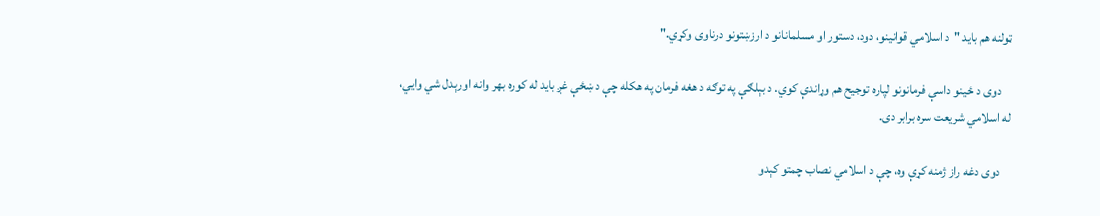ټولنه هم باید "د اسلامي قوانینو، دود، دستور او مسلمانانو د ارزښتونو درناوی وکړي."

    دوی د ځینو داسې فرمانونو لپاره توجیح هم وړاندې کوي. د بېلګې په توګه د هغه فرمان په هکله چې د ښځې غږ باید له کوره بهر وانه اورېدل شي وايي، له اسلامي شریعت سره برابر دی.

    دوی دغه راز ژمنه کړې وه، چې د اسلامي نصاب چمتو کېدو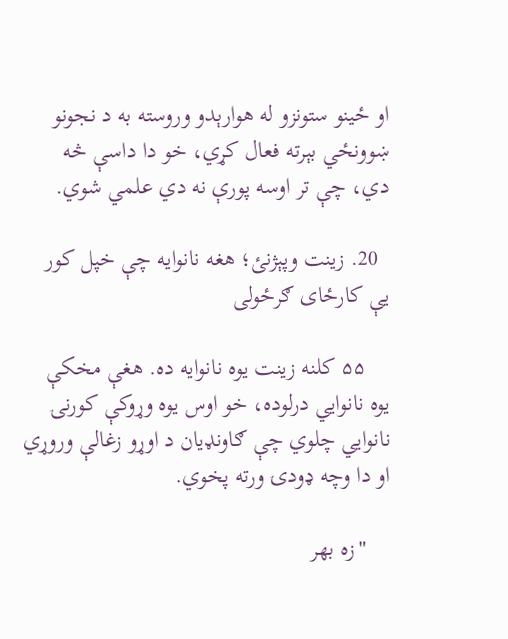او ځینو ستونزو له هوارېدو وروسته به د نجونو ښوونځي بېرته فعال کړي، خو دا داسې څه دي، چې تر اوسه پورې نه دي علمي شوي.

  20. زینت وپېژنئ؛ هغه نانوایه چې خپل کور یې کارځای ګرځولی

    ۵۵ کلنه زینت یوه نانوایه ده. هغې مخکې یوه نانوایي درلوده، خو اوس یوه وړوکې کورنۍ نانوایي چلوي چې ګاونډیان د اوړو زغالې وروړي او دا وچه ډودۍ ورته پخوي.

    "زه بهر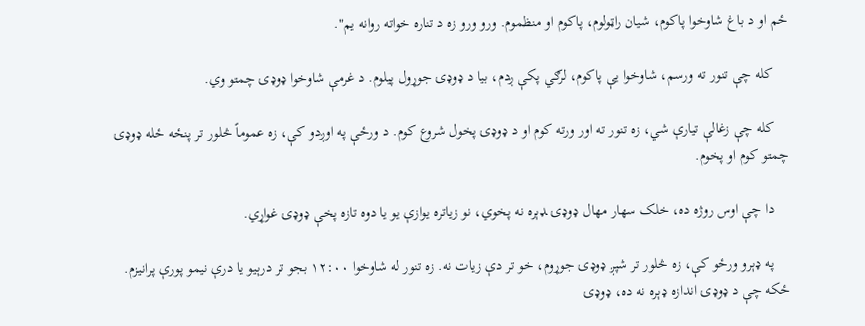ځم او د باغ شاوخوا پاکوم، شیان راټولوم، پاکوم او منظموم. ورو ورو زه د تناره خواته روانه یم".

    کله چې تنور ته ورسم، شاوخوا یې پاکوم، لرګي پکې ږدم، بیا د ډوډۍ جوړول پیلوم. د غرمې شاوخوا ډوډۍ چمتو وي.

    کله چې زغالې تیارې شي، زه تنور ته اور ورته کوم او د ډوډۍ پخول شروع کوم. د ورځې په اوږدو کې، زه عموماً څلور تر پنځه ځله ډوډۍ چمتو کوم او پخوم.

    دا چې اوس روژه ده، خلک سهار مهال ډوډۍ ‍ډېره نه پخوي، نو زیاتره یوازې یو یا دوه تازه پخې ډوډۍ غواړي.

    په ډېرو ورځو کې، زه څلور تر شپږ ډوډۍ جوړوم، خو تر دې زیات نه. زه تنور له شاوخوا ۱۲:۰۰ بجو تر درېیو یا درې نیمو پورې پرانیزم. ځکه چې د ډوډۍ اندازه ډېره نه ده، ډوډۍ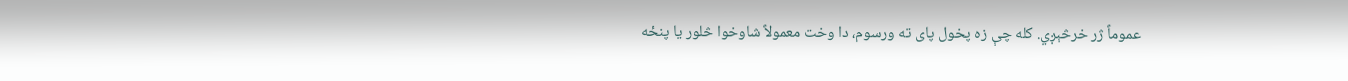عموماً ژر خرڅېږي. کله چې زه پخول پای ته ورسوم، دا وخت معمولاً شاوخوا څلور یا پنځه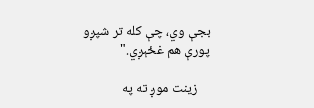بجې وي، چې کله تر شپږو پورې هم غځېږي."

    زینت موږ ته په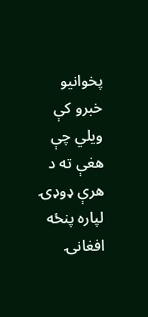پخوانیو خبرو کې ویلي چې هغې ته د هرې ډوډۍ لپاره پنځه افغانۍ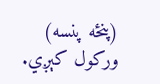(پنځه پنسه) ورکول کېږي.